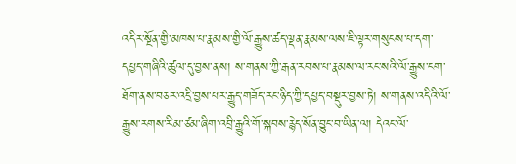འདིར་སྔོན་གྱི་མཁས་པ་རྣམས་གྱི་ལོ་རྒྱུས་ཚད་ལྡན་རྣམས་ལས་ཇི་ལྟར་གསུངས་པ་དག་དཔྱད་གཞིའི་ཚུལ་དུ་བྱས་ནས། ས་གནས་ཀྱི་རྒན་རབས་པ་རྣམས་ལ་རང་སའི་ལོ་རྒྱུས་ངག་ཐོག་ནས་བཅར་འདྲི་བྱས་པར་རྒྱུད་གཟོད་རང་ཉིད་ཀྱི་དཔྱད་བསྡུར་བྱས་ཏེ། ས་གནས་འདིའི་ལོ་རྒྱུས་རགས་རིམ་ཙམ་ཞིག་འབྲི་རྒྱུའི་གོ་སྐབས་རྙེད་སོན་བྱུང་བ་ཡིན་ལ། དེའང་ལོ་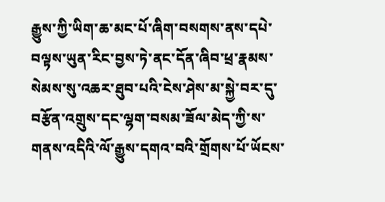རྒྱུས་ཀྱི་ཡིག་ཆ་མང་པོ་ཞིག་བསགས་ནས་དཔེ་བལྟས་ཡུན་རིང་བྱས་ཏེ་ནང་དོན་ཞིབ་ཕྲ་རྣམས་སེམས་སུ་འཆར་ཐུབ་པའི་ངེས་ཤེས་མ་སྐྱེ་བར་དུ་བརྩོན་འགྲུས་དང་ལྷག་བསམ་ཟོལ་མེད་ཀྱི་ས་གནས་འདིའི་ལོ་རྒྱུས་དགའ་བའི་གྲོགས་པོ་ཡོངས་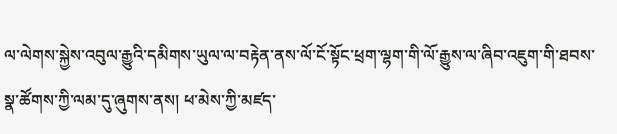ལ་ལེགས་སྐྱེས་འབུལ་རྒྱུའི་དམིགས་ཡུལ་ལ་བརྟེན་ནས་ལོ་ངོ་སྟོང་ཕྲག་ལྷག་གི་ལོ་རྒྱུས་ལ་ཞིབ་འཇུག་གི་ཐབས་སྣ་ཚོགས་ཀྱི་ལམ་དུ་ཞུགས་ནས། ཕ་མེས་ཀྱི་མཛད་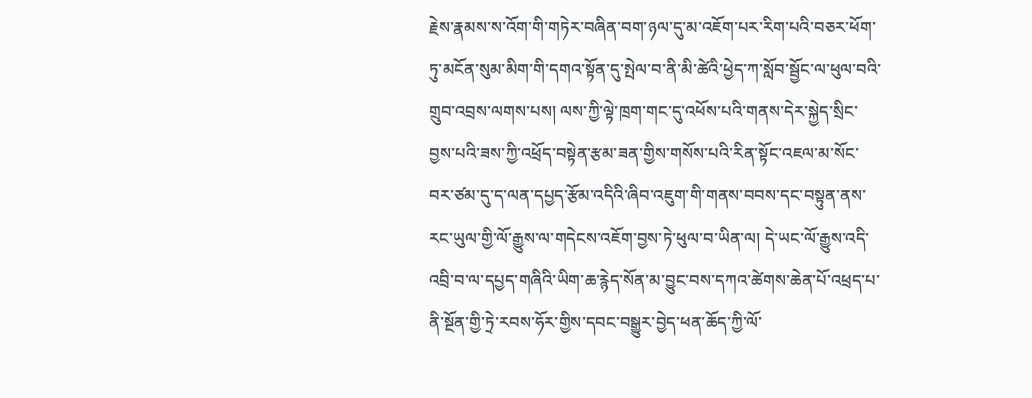རྗེས་རྣམས་ས་འོག་གི་གཏེར་བཞིན་བག་ཉལ་དུ་མ་འཇོག་པར་རིག་པའི་བཅར་ཕོག་ཏུ་མངོན་སུམ་མིག་གི་དགའ་སྟོན་དུ་སྤེལ་བ་ནི་མི་ཚེའི་ཕྱེད་ཀ་སློབ་སྦྱོང་ལ་ཕུལ་བའི་གྲུབ་འབྲས་ལགས་པས། ལས་ཀྱི་ལྟེ་ཁྲག་གང་དུ་འཕོས་པའི་གནས་དེར་སྐྱེད་སྲིང་བྱས་པའི་ཟས་ཀྱི་འཕྲོད་བསྟེན་རྩམ་ཟན་གྱིས་གསོས་པའི་རིན་སྟོང་འཇལ་མ་སོང་བར་ཙམ་དུ་ད་ལན་དཔྱད་རྩོམ་འདིའི་ཞིབ་འཇུག་གི་གནས་བབས་དང་བསྟུན་ནས་རང་ཡུལ་གྱི་ལོ་རྒྱུས་ལ་གདེངས་འཇོག་བྱས་ཏེ་ཕུལ་བ་ཡིན་ལ། དེ་ཡང་ལོ་རྒྱུས་འདི་འབྲི་བ་ལ་དཔྱད་གཞིའི་ཡིག་ཆ་རྙེད་སོན་མ་བྱུང་བས་དཀའ་ཚེགས་ཆེན་པོ་འཕྲད་པ་ནི་སྔོན་གྱི་ཏྲེ་རབས་ཧོར་གྱིས་དབང་བསྒྱུར་བྱེད་ཕན་ཆོད་ཀྱི་ལོ་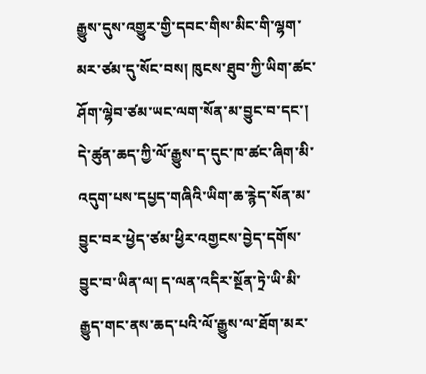རྒྱུས་དུས་འགྱུར་གྱི་དབང་གིས་མིང་གི་ལྷག་མར་ཙམ་དུ་སོང་བས། ཁུངས་ཐུབ་ཀྱི་ཡིག་ཚང་ཤོག་ལྷེབ་ཙམ་ཡང་ལག་སོན་མ་བྱུང་བ་དང་། དེ་ཚུན་ཆད་ཀྱི་ལོ་རྒྱུས་ད་དུང་ཁ་ཚང་ཞིག་མི་འདུག་པས་དཔྱད་གཞིའི་ཡིག་ཆ་རྙེད་སོན་མ་བྱུང་བར་ཕྱེད་ཙམ་ཕྱིར་འགྱངས་བྱེད་དགོས་བྱུང་བ་ཡིན་ལ། ད་ལན་འདིར་སྔོན་ཏྲེ་ཡི་མི་རྒྱུད་གང་ནས་ཆད་པའི་ལོ་རྒྱུས་ལ་ཐོག་མར་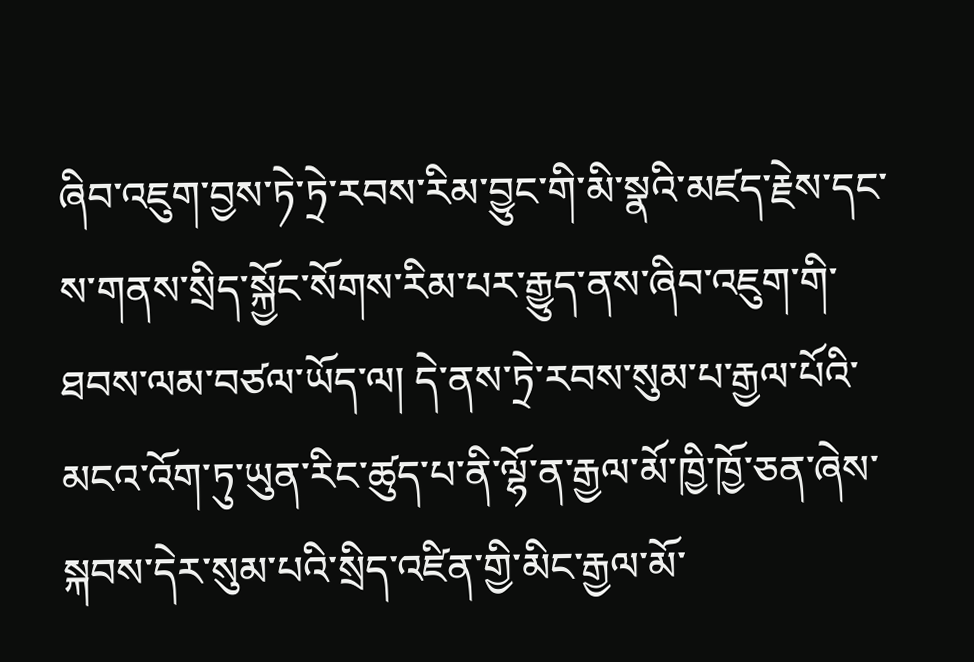ཞིབ་འཇུག་བྱས་ཏེ་ཏྲེ་རབས་རིམ་བྱུང་གི་མི་སྣའི་མཛད་རྗེས་དང་ས་གནས་སྲིད་སྐྱོང་སོགས་རིམ་པར་རྒྱུད་ནས་ཞིབ་འཇུག་གི་ཐབས་ལམ་བཙལ་ཡོད་ལ། དེ་ནས་ཏྲེ་རབས་སུམ་པ་རྒྱལ་པོའི་མངའ་འོག་ཏུ་ཡུན་རིང་ཚུད་པ་ནི་ལྷོ་ན་རྒྱལ་མོ་ཁྱི་ཁྱོ་ཅན་ཞེས་སྐབས་དེར་སུམ་པའི་སྲིད་འཛིན་གྱི་མིང་རྒྱལ་མོ་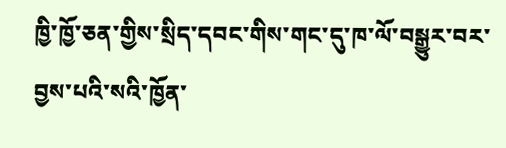ཁྱི་ཁྱོ་ཅན་གྱིས་སྲིད་དབང་གིས་གང་དུ་ཁ་ལོ་བསྒྱུར་བར་བྱས་པའི་སའི་ཁྱོན་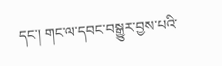དང་། གང་ལ་དབང་བསྒྱུར་བྱས་པའི་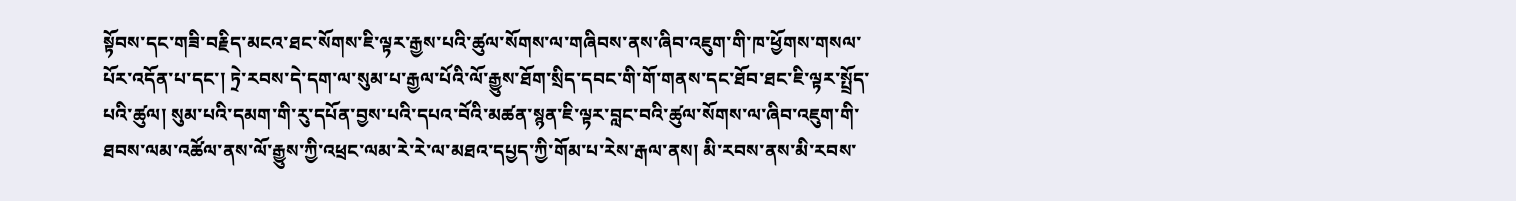སྟོབས་དང་གཟི་བརྗིད་མངའ་ཐང་སོགས་ཇི་ལྟར་རྒྱས་པའི་ཚུལ་སོགས་ལ་གཞིབས་ནས་ཞིབ་འཇུག་གི་ཁ་ཕྱོགས་གསལ་པོར་འདོན་པ་དང་། ཏྲེ་རབས་དེ་དག་ལ་སུམ་པ་རྒྱལ་པོའི་ལོ་རྒྱུས་ཐོག་སྲིད་དབང་གི་གོ་གནས་དང་ཐོབ་ཐང་ཇི་ལྟར་སྤྲོད་པའི་ཚུལ། སུམ་པའི་དམག་གི་རུ་དཔོན་བྱས་པའི་དཔའ་བོའི་མཚན་སྙན་ཇི་ལྟར་བླང་བའི་ཚུལ་སོགས་ལ་ཞིབ་འཇུག་གི་ཐབས་ལམ་འཚོལ་ནས་ལོ་རྒྱུས་ཀྱི་འཕྲང་ལམ་རེ་རེ་ལ་མཐའ་དཔྱད་ཀྱི་གོམ་པ་རེས་རྒལ་ནས། མི་རབས་ནས་མི་རབས་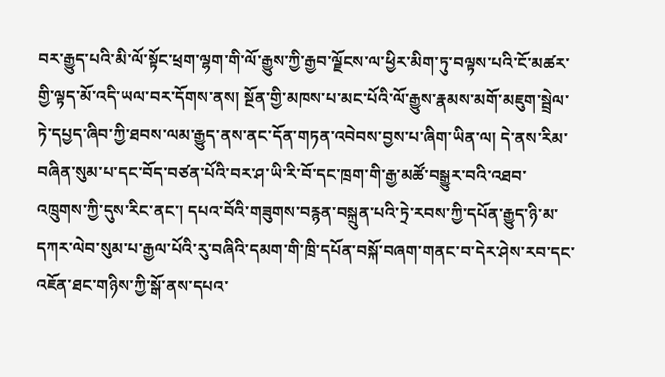བར་རྒྱུད་པའི་མི་ལོ་སྟོང་ཕྲག་ལྷག་གི་ལོ་རྒྱུས་ཀྱི་རྒྱབ་ལྗོངས་ལ་ཕྱིར་མིག་ཏུ་བལྟས་པའི་ངོ་མཚར་གྱི་ལྟད་མོ་འདི་ཡལ་བར་དོགས་ནས། སྔོན་གྱི་མཁས་པ་མང་པོའི་ལོ་རྒྱུས་རྣམས་མགོ་མཇུག་སྦྲེལ་ཏེ་དཔྱད་ཞིབ་ཀྱི་ཐབས་ལམ་རྒྱུད་ནས་ནང་དོན་གཏན་འབེབས་བྱས་པ་ཞིག་ཡིན་ལ། དེ་ནས་རིམ་བཞིན་སུམ་པ་དང་བོད་བཙན་པོའི་བར་ཤ་ཡི་རི་བོ་དང་ཁྲག་གི་རྒྱ་མཚོ་བསྒྱུར་བའི་འཐབ་འཁྲུགས་ཀྱི་དུས་རིང་ནང་། དཔའ་བོའི་གཟུགས་བརྙན་བསྐྲུན་པའི་ཏྲེ་རབས་ཀྱི་དཔོན་རྒྱུད་ཉི་མ་དཀར་ལེབ་སུམ་པ་རྒྱལ་པོའི་རུ་བཞིའི་དམག་གི་ཁྲི་དཔོན་བསྐོ་བཞག་གནང་བ་དེར་ཤེས་རབ་དང་འཇོན་ཐང་གཉིས་ཀྱི་སྒོ་ནས་དཔའ་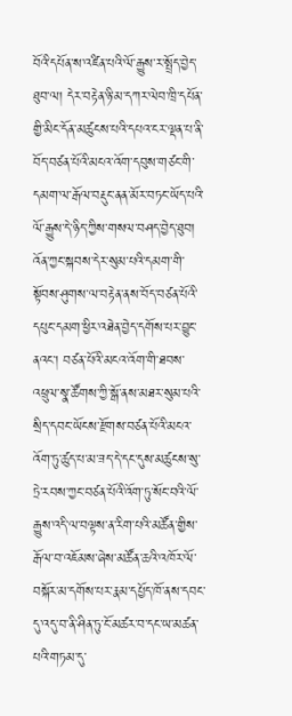བོའི་དཔོན་ས་འཛིན་པའི་ལོ་རྒྱུས་ར་སྤྲོད་བྱེད་ཐུབ་ལ། དེར་བརྟེན་ཉི་མ་དཀར་ལེབ་ཁྲི་དཔོན་གྱི་མིང་དོན་མཚུངས་པའི་དཔའ་ངར་ལྡན་པ་ནི་བོད་བཙན་པོའི་མངའ་འོག་དབུས་གཙང་གི་དམག་ལ་རྒོལ་བརྡུང་ནན་མོར་བཏང་ཡོད་པའི་ལོ་རྒྱུས་དེ་ཉིད་ཀྱིས་གསལ་བཤད་བྱེད་ཐུབ། འོན་ཀྱང་སྐབས་དེར་སུམ་པའི་དམག་གི་སྟོབས་ཤུགས་ལ་བརྟེན་ནས་བོད་བཙན་པོའི་དཔུང་དམག་ཕྱིར་འཐེན་བྱེད་དགོས་པར་བྱུང་ནའང་། བཙན་པོའི་མངའ་འོག་གི་ཐབས་འཕྲུལ་སྣ་ཚོགས་ཀྱི་སྒོ་ནས་མཐར་སུམ་པའི་སྲིད་དབང་ཡོངས་རྫོགས་བཙན་པོའི་མངའ་འོག་ཏུ་ཚུད་པ་མ་ཟད་དེ་དང་དུས་མཚུངས་སུ་ཏྲེ་རབས་ཀྱང་བཙན་པོའི་འོག་ཏུ་སོང་བའི་ལོ་རྒྱུས་འདི་ལ་བལྟས་ན་རིག་པའི་མཚོན་གྱིས་རྒོལ་བ་འཇོམས་ཞེས་མཚོན་ཆའི་འཁོར་ལོ་བསྐོར་མ་དགོས་པར་རྣམ་དཔྱོད་ཁོ་ནས་དབང་དུ་འདུ་བ་ནི་ཤིན་ཏུ་ངོ་མཚར་བ་དང་ཡ་མཚན་པའི་གཏམ་དུ་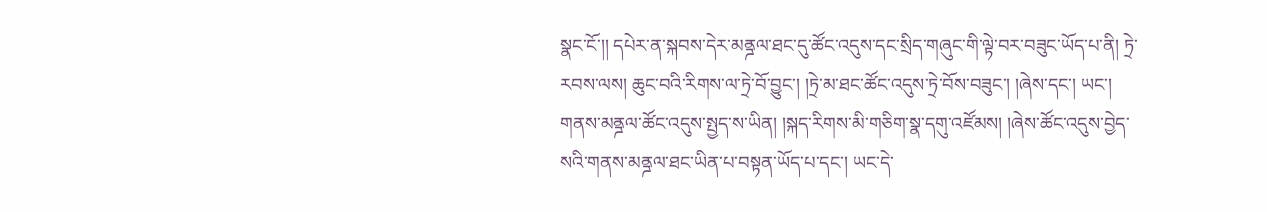སྣང་ངོ་།། དཔེར་ན་སྐབས་དེར་མནྜལ་ཐང་དུ་ཚོང་འདུས་དང་སྲིད་གཞུང་གི་ལྟེ་བར་བཟུང་ཡོད་པ་ནི། ཏྲེ་རབས་ལས། ཆུང་བའི་རིགས་ལ་ཏྲེ་བོ་བྱུང་། །ཏྲེ་མ་ཐང་ཚོང་འདུས་ཏྲེ་བོས་བཟུང་། །ཞེས་དང་། ཡང་། གནས་མནྜལ་ཚོང་འདུས་སྤྱད་ས་ཡིན། །སྐད་རིགས་མི་གཅིག་སྣ་དགུ་འཛོམས། །ཞེས་ཚོང་འདུས་བྱེད་སའི་གནས་མནྜལ་ཐང་ཡིན་པ་བསྟན་ཡོད་པ་དང་། ཡང་དེ་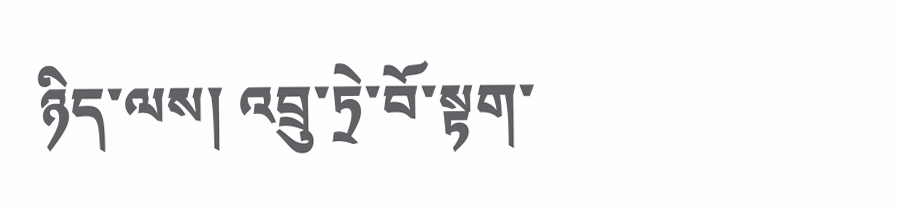ཉིད་ལས། འབྲུ་ཏྲེ་བོ་སྟག་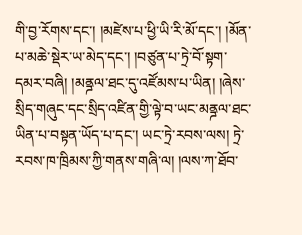གི་བྱ་རོགས་དང་། །མཛེས་པ་ཕྱི་ཡི་རི་མོ་དང་། །མོན་པ་མཆེ་སྡེར་ཡ་མེད་དང་། །བཙུན་པ་ཏྲེ་བོ་སྟག་དམར་བཞི། །མནྜལ་ཐང་དུ་འཛོམས་པ་ཡིན། །ཞེས་སྲིད་གཞུང་དང་སྲིད་འཛིན་གྱི་ལྟེ་བ་ཡང་མནྜལ་ཐང་ཡིན་པ་བསྟན་ཡོད་པ་དང་། ཡང་ཏྲེ་རབས་ལས། ཏྲེ་རབས་ཁ་ཁྲིམས་ཀྱི་གནས་གཞི་ལ། །ལས་ཀ་ཐོབ་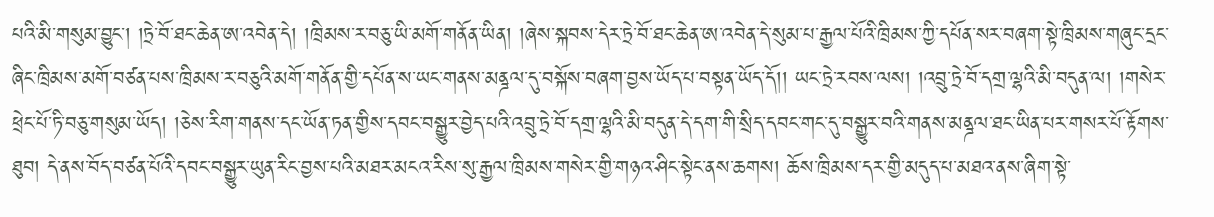པའི་མི་གསུམ་བྱུང་། །ཏྲེ་བོ་ཐང་ཆེན་ཨ་འབེན་དེ། །ཁྲིམས་ར་བཅུ་ཡི་མགོ་གནོན་ཡིན། །ཞེས་སྐབས་དེར་ཏྲེ་བོ་ཐང་ཆེན་ཨ་འབེན་དེ་སུམ་པ་རྒྱལ་པོའི་ཁྲིམས་ཀྱི་དཔོན་སར་བཞག་སྟེ་ཁྲིམས་གཞུང་དྲང་ཞིང་ཁྲིམས་མགོ་བཙན་པས་ཁྲིམས་ར་བཅུའི་མགོ་གནོན་གྱི་དཔོན་ས་ཡང་གནས་མནྜལ་དུ་བསྐོས་བཞག་བྱས་ཡོད་པ་བསྟན་ཡོད་དོ།། ཡང་ཏྲེ་རབས་ལས། །འབྲུ་ཏྲེ་བོ་དགྲ་ལྷའི་མི་བདུན་ལ། །གསེར་ཕྲེང་པོ་ཏི་བཅུ་གསུམ་ཡོད། །ཅེས་རིག་གནས་དང་ཡོན་ཏན་གྱིས་དབང་བསྒྱུར་བྱེད་པའི་འབྲུ་ཏྲེ་བོ་དགྲ་ལྷའི་མི་བདུན་དེ་དག་གི་སྲིད་དབང་གང་དུ་བསྒྱུར་བའི་གནས་མནྜལ་ཐང་ཡིན་པར་གསར་པོ་རྟོགས་ཐུབ། དེ་ནས་བོད་བཙན་པོའི་དབང་བསྒྱུར་ཡུན་རིང་བྱས་པའི་མཐར་མངའ་རིས་སུ་རྒྱལ་ཁྲིམས་གསེར་གྱི་གཉའ་ཤིང་སྟེང་ནས་ཆགས། ཆོས་ཁྲིམས་དར་གྱི་མདུད་པ་མཐའ་ནས་ཞིག་སྟེ་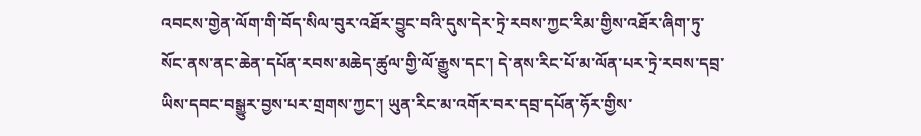འབངས་གྱེན་ལོག་གི་བོད་སིལ་བུར་འཐོར་བྱུང་བའི་དུས་དེར་ཏྲེ་རབས་ཀྱང་རིམ་གྱིས་འཐོར་ཞིག་ཏུ་སོང་ནས་ནང་ཆེན་དཔོན་རབས་མཆེད་ཚུལ་གྱི་ལོ་རྒྱུས་དང་། དེ་ནས་རིང་པོ་མ་ལོན་པར་ཏྲེ་རབས་དབྲ་ཡིས་དབང་བསྒྱུར་བྱས་པར་གྲགས་ཀྱང་། ཡུན་རིང་མ་འགོར་བར་དབྲ་དཔོན་ཧོར་གྱིས་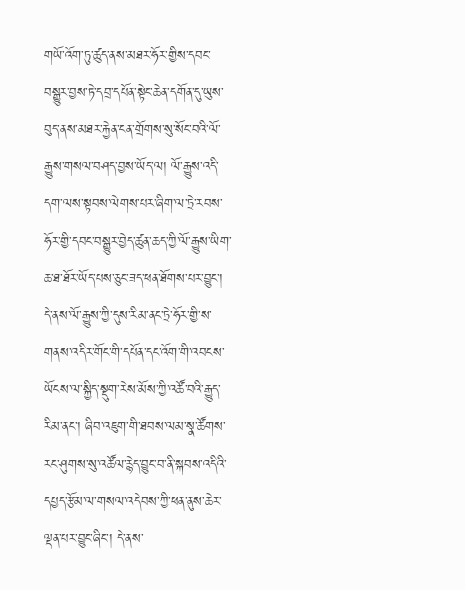གཡོ་འོག་ཏུ་ཚུད་ནས་མཐར་ཧོར་གྱིས་དབང་བསྒྱུར་བྱས་ཏེ་དབྲ་དཔོན་སྟེང་ཆེན་དགོན་དུ་ཡུས་བུད་ནས་མཐར་རྐྱེན་ངན་གྲོགས་སུ་སོང་བའི་ལོ་རྒྱུས་གསལ་བཤད་བྱས་ཡོད་ལ། ལོ་རྒྱུས་འདི་དག་ལས་སྟབས་ལེགས་པར་ཞིག་ལ་ཏྲེ་རབས་ཧོར་གྱི་དབང་བསྒྱུར་བྱེད་ཚུན་ཆད་ཀྱི་ལོ་རྒྱུས་ཡིག་ཆ་ཐ་ཐོར་ཡོད་པས་ཅུང་ཟད་ཕན་ཐོགས་པར་བྱུང་། དེ་ནས་ལོ་རྒྱུས་ཀྱི་དུས་རིམ་ནང་ཏྲེ་ཧོར་གྱི་ས་གནས་འདིར་གོང་གི་དཔོན་དང་འོག་གི་འབངས་ཡོངས་ལ་སྐྱིད་སྡུག་རེས་མོས་ཀྱི་འཚོ་བའི་རྒྱུད་རིམ་ནང་། ཞིབ་འཇུག་གི་ཐབས་ལམ་སྣ་ཚོགས་རང་ཤུགས་སུ་འཚོལ་རྙེད་བྱུང་བ་ནི་སྐབས་འདིའི་དཔྱད་རྩོམ་ལ་གསལ་འདེབས་ཀྱི་ཕན་ནུས་ཆེར་ལྡན་པར་བྱུང་ཞིང་། དེ་ནས་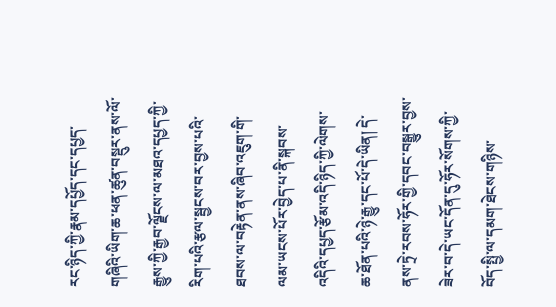རང་ཉིད་ཀྱི་རྣམ་དཔྱོད་དང་དཔྱད་གཞིའི་ཡིག་ཆ་ཕན་ཚུན་བསྡུར་ནས་ལོ་རྒྱུས་ཀྱི་རྒྱབ་ལྗོངས་ལ་མཐའ་དཔྱད་ཀྱི་རིག་པའི་རྩལ་སྦྱངས་བར་བྱས་པའི་ཐབས་ལ་བརྟེན་ནས་ཞིབ་འཇུག་གི་ལམ་ཡངས་པོར་བྱེད་པ་ནི་སྐབས་འདིའི་དཔྱད་རྩོམ་འདི་ཉིད་ཀྱི་ལེགས་ཆ་ཐོན་པའི་ཉེ་རྒྱུ་དང་པོ་དེ་ཡིན། དེ་ནས་ཏྲེ་རབས་ཧོར་གྱི་དབང་བསྒྱུར་བྱས་ཟེར་བ་དེ་ཡང་དོན་དུ་ཧོར་སོགས་ཀྱི་བོད་སྤྱི་ལ་དམག་ཐེངས་གཉིས་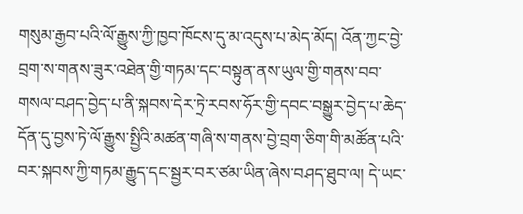གསུམ་རྒྱབ་པའི་ལོ་རྒྱུས་ཀྱི་ཁྱབ་ཁོངས་དུ་མ་འདུས་པ་མེད་མོད། འོན་ཀྱང་བྱེ་བྲག་ས་གནས་ཟུར་འཐེན་གྱི་གཏམ་དང་བསྟུན་ནས་ཡུལ་གྱི་གནས་བབ་གསལ་བཤད་བྱེད་པ་ནི་སྐབས་དེར་ཏྲེ་རབས་ཧོར་གྱི་དབང་བསྒྱུར་བྱེད་པ་ཆེད་དོན་དུ་བྱས་ཏེ་ལོ་རྒྱུས་སྤྱིའི་མཚན་གཞི་ས་གནས་བྱེ་བྲག་ཅིག་གི་མཚོན་པའི་བར་སྐབས་ཀྱི་གཏམ་རྒྱུད་དང་སྦྱར་བར་ཙམ་ཡིན་ཞེས་བཤད་ཐུབ་ལ། དེ་ཡང་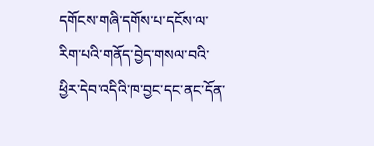དགོངས་གཞི་དགོས་པ་དངོས་ལ་རིག་པའི་གནོད་བྱེད་གསལ་བའི་ཕྱིར་དེབ་འདིའི་ཁ་བྱང་དང་ནང་དོན་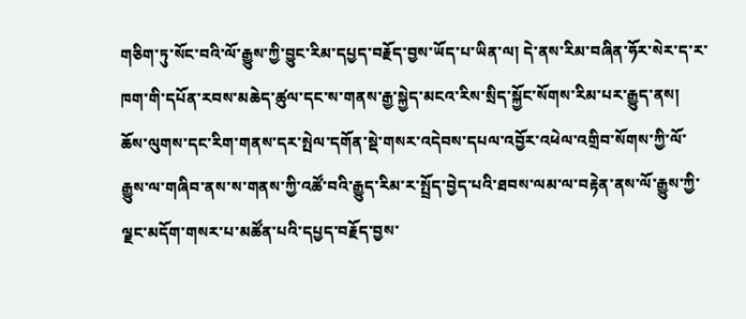གཅིག་ཏུ་སོང་བའི་ལོ་རྒྱུས་ཀྱི་བྱུང་རིམ་དཔྱད་བརྗོད་བྱས་ཡོད་པ་ཡིན་ལ། དེ་ནས་རིམ་བཞིན་ཧོར་སེར་ད་ར་ཁག་གི་དཔོན་རབས་མཆེད་ཚུལ་དང་ས་གནས་རྒྱ་སྐྱེད་མངའ་རིས་སྲིད་སྐྱོང་སོགས་རིམ་པར་རྒྱུད་ནས། ཆོས་ལུགས་དང་རིག་གནས་དར་སྤེལ་དགོན་སྡེ་གསར་འདེབས་དཔལ་འབྱོར་འཕེལ་འགྲིབ་སོགས་ཀྱི་ལོ་རྒྱུས་ལ་གཞིབ་ནས་ས་གནས་ཀྱི་འཚོ་བའི་རྒྱུད་རིམ་ར་སྤྲོད་བྱེད་པའི་ཐབས་ལམ་ལ་བརྟེན་ནས་ལོ་རྒྱུས་ཀྱི་ལྗང་མདོག་གསར་པ་མཚོན་པའི་དཔྱད་བརྗོད་བྱས་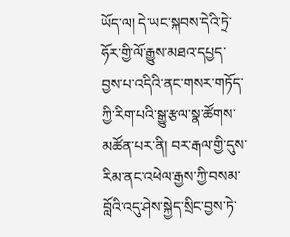ཡོད་ལ། དེ་ཡང་སྐབས་དེའི་ཏྲེ་ཧོར་གྱི་ལོ་རྒྱུས་མཐའ་དཔྱད་བྱས་པ་འདིའི་ནང་གསར་གཏོད་ཀྱི་རིག་པའི་སྒྱུ་རྩལ་སྣ་ཚོགས་མཚོན་པར་ནི། བར་རྒལ་གྱི་དུས་རིམ་ནང་འཕེལ་རྒྱས་ཀྱི་བསམ་བློའི་འདུ་ཤེས་སྐྱེད་སྲིང་བྱས་ཏེ་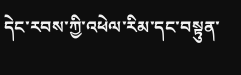དེང་རབས་ཀྱི་འཕེལ་རིམ་དང་བསྟུན་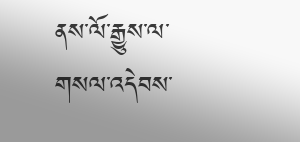ནས་ལོ་རྒྱུས་ལ་གསལ་འདེབས་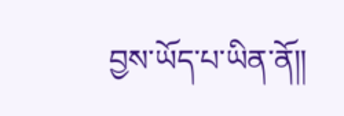བྱས་ཡོད་པ་ཡིན་ནོ།།